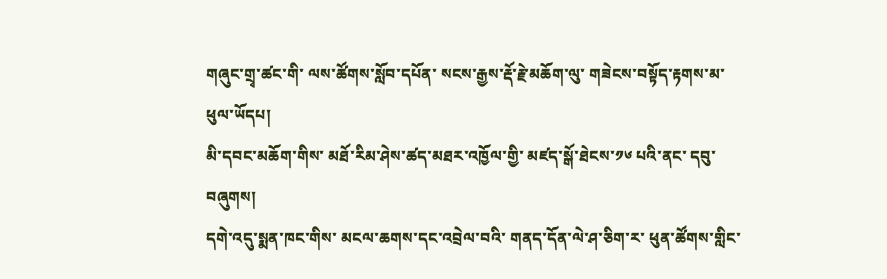གཞུང་གྲྭ་ཚང་གི་ ལས་ཚོགས་སློབ་དཔོན་ སངས་རྒྱས་རྡོ་རྗེ་མཆོག་ལུ་ གཟེངས་བསྟོད་རྟགས་མ་ཕུལ་ཡོདཔ།
མི་དབང་མཆོག་གིས་ མཐོ་རིམ་ཤེས་ཚད་མཐར་འཁྱོལ་གྱི་ མཛད་སྒོ་ཐེངས་༡༦ པའི་ནང་ དབུ་བཞུགས།
དགེ་འདུ་སྨན་ཁང་གིས་ མངལ་ཆགས་དང་འབྲེལ་བའི་ གནད་དོན་ལེ་ཤ་ཅིག་ར་ ཕུན་ཚོགས་གླིང་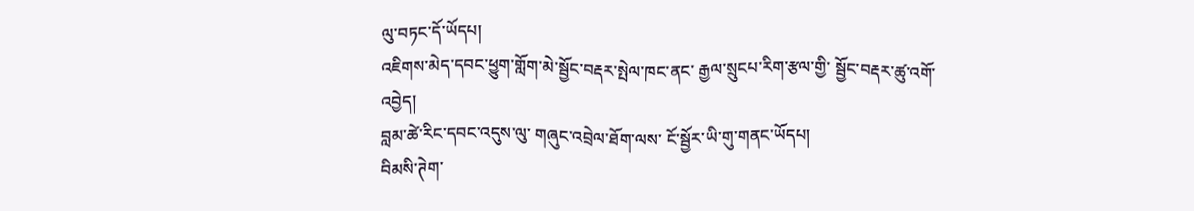ལུ་བཏང་དོ་ཡོདཔ།
འཇིགས་མེད་དབང་ཕྱུག་གློག་མེ་སྦྱོང་བརྡར་སྤེལ་ཁང་ནང་ རྒྱལ་སྲུངཔ་རིག་རྩལ་གྱི་ སྦྱོང་བརྡར་ཚུ་འགོ་འབྱེད།
བླམ་ཚེ་རིང་དབང་འདུས་ལུ་ གཞུང་འབྲེལ་ཐོག་ལས་ ངོ་སྦྱོར་ཡི་གུ་གནང་ཡོདཔ།
བིམསི་ཊེག་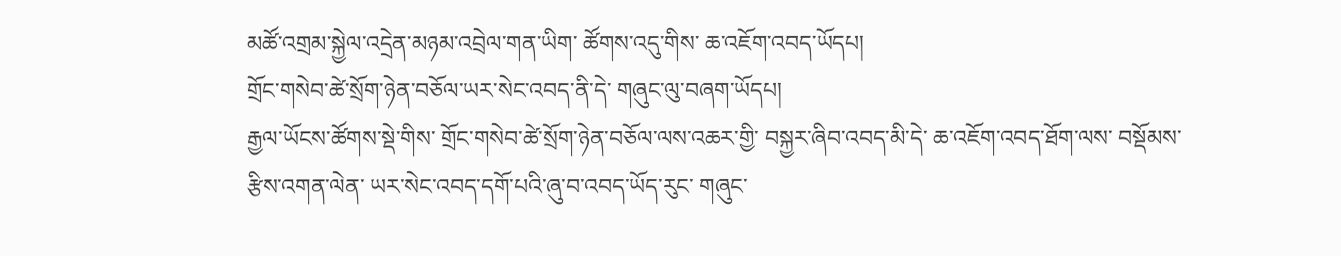མཚོ་འགྲམ་སྐྱེལ་འདྲེན་མཉམ་འབྲེལ་གན་ཡིག་ ཚོགས་འདུ་གིས་ ཆ་འཇོག་འབད་ཡོདཔ།
གྲོང་གསེབ་ཚེ་སྲོག་ཉེན་བཅོལ་ཡར་སེང་འབད་ནི་དེ་ གཞུང་ལུ་བཞག་ཡོདཔ།
རྒྱལ་ཡོངས་ཚོགས་སྡེ་གིས་ གྲོང་གསེབ་ཚེ་སྲོག་ཉེན་བཅོལ་ལས་འཆར་གྱི་ བསྐྱར་ཞིབ་འབད་མི་དེ་ ཆ་འཇོག་འབད་ཐོག་ལས་ བསྡོམས་རྩིས་འགན་ལེན་ ཡར་སེང་འབད་དགོ་པའི་ཞུ་བ་འབད་ཡོད་རུང་ གཞུང་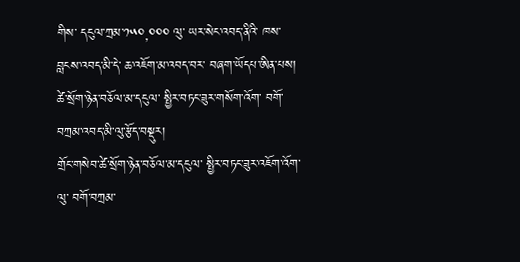གིས་ དངུལ་ཀྲམ་༡༥༠,༠༠༠ ལུ་ ཡར་སེང་འབད་ནིའི་ ཁས་བླངས་འབད་མི་དེ་ ཆ་འཇོག་མ་འབད་བར་ བཞག་ཡོདཔ་ཨིན་པས།
ཚེ་སྲོག་ཉེན་བཅོལ་མ་དངུལ་ སྤྱིར་བཏང་ཟུར་གསོག་འོག་ བགོ་བཀྲམ་འབད་མི་ལུ་རྩོད་བསྡུར།
གྲོང་གསེབ་ཚེ་སྲོག་ཉེན་བཅོལ་མ་དངུལ་ སྤྱིར་བཏང་ཟུར་འཇོག་འོག་ལུ་ བགོ་བཀྲམ་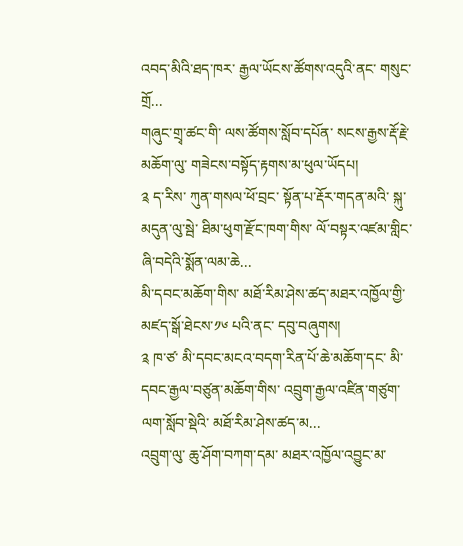འབད་མིའི་ཐད་ཁར་ རྒྱལ་ཡོངས་ཚོགས་འདུའི་ནང་ གསུང་གྲོ...
གཞུང་གྲྭ་ཚང་གི་ ལས་ཚོགས་སློབ་དཔོན་ སངས་རྒྱས་རྡོ་རྗེ་མཆོག་ལུ་ གཟེངས་བསྟོད་རྟགས་མ་ཕུལ་ཡོདཔ།
༉ ད་རིས་ ཀུན་གསལ་ཕོ་བྲང་ སྟོན་པ་རྡོར་གདན་མའི་ སྐུ་མདུན་ལུ་སྦེ་ ཐིམ་ཕུག་རྫོང་ཁག་གིས་ ལོ་བསྟར་འཛམ་གླིང་ཞི་བདེའི་སྨོན་ལམ་ཆེ...
མི་དབང་མཆོག་གིས་ མཐོ་རིམ་ཤེས་ཚད་མཐར་འཁྱོལ་གྱི་ མཛད་སྒོ་ཐེངས་༡༦ པའི་ནང་ དབུ་བཞུགས།
༉ ཁ་ཙ་ མི་དབང་མངའ་བདག་རིན་པོ་ཆེ་མཆོག་དང་ མི་དབང་རྒྱལ་བཙུན་མཆོག་གིས་ འབྲུག་རྒྱལ་འཛིན་གཙུག་ལག་སློབ་སྡེའི་ མཐོ་རིམ་ཤེས་ཚད་མ...
འབྲུག་ལུ་ ཆུ་ཤོག་བཀག་དམ་ མཐར་འཁྱོལ་འབྱུང་མ་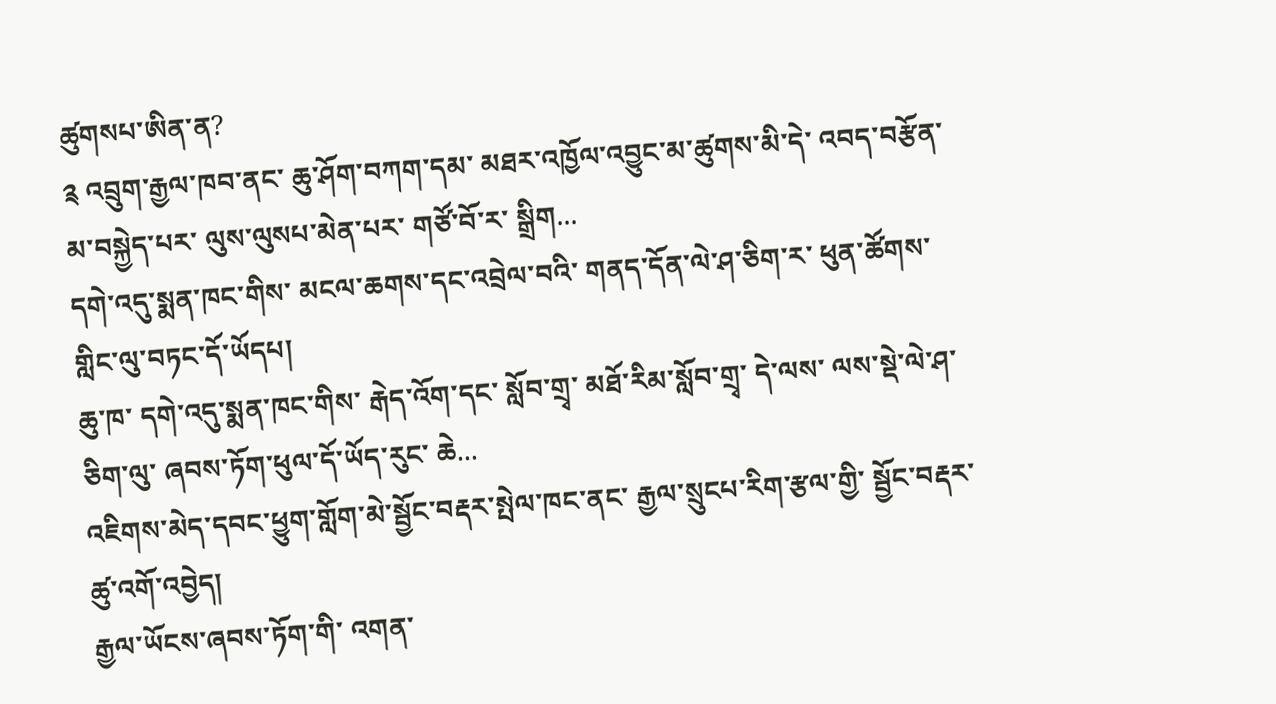ཚུགསཔ་ཨིན་ན?
༉ འབྲུག་རྒྱལ་ཁབ་ནང་ ཆུ་ཤོག་བཀག་དམ་ མཐར་འཁྱོལ་འབྱུང་མ་ཚུགས་མི་དེ་ འབད་བརྩོན་མ་བསྐྱེད་པར་ ལུས་ལུསཔ་མེན་པར་ གཙོ་བོ་ར་ སྒྲིག...
དགེ་འདུ་སྨན་ཁང་གིས་ མངལ་ཆགས་དང་འབྲེལ་བའི་ གནད་དོན་ལེ་ཤ་ཅིག་ར་ ཕུན་ཚོགས་གླིང་ལུ་བཏང་དོ་ཡོདཔ།
ཆུ་ཁ་ དགེ་འདུ་སྨན་ཁང་གིས་ རྒེད་འོག་དང་ སློབ་གྲྭ་ མཐོ་རིམ་སློབ་གྲྭ་ དེ་ལས་ ལས་སྡེ་ལེ་ཤ་ཅིག་ལུ་ ཞབས་ཏོག་ཕུལ་དོ་ཡོད་རུང་ ཆེ...
འཇིགས་མེད་དབང་ཕྱུག་གློག་མེ་སྦྱོང་བརྡར་སྤེལ་ཁང་ནང་ རྒྱལ་སྲུངཔ་རིག་རྩལ་གྱི་ སྦྱོང་བརྡར་ཚུ་འགོ་འབྱེད།
རྒྱལ་ཡོངས་ཞབས་ཏོག་གི་ འགན་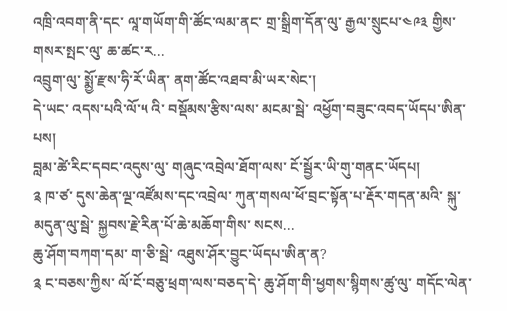འཁྲི་འབག་ནི་དང་ ལཱ་གཡོག་གི་ཚོང་ལམ་ནང་ གྲ་སྒྲིག་དོན་ལུ་ རྒྱལ་སྲུངཔ་༤༩༣ གྱིས་ གསར་སྤང་ལུ་ ཆ་ཚང་ར...
འབྲུག་ལུ་ སྨྱོ་རྫས་ཧི་རོ་ཡིན་ ནག་ཚོང་འཐབ་མི་ཡར་སེང་།
དེ་ཡང་ འདས་པའི་ལོ་༥ འི་ བསྡོམས་རྩིས་ལས་ མངམ་སྦེ་ འཕྱོག་བཟུང་འབད་ཡོདཔ་ཨིན་པས།
བླམ་ཚེ་རིང་དབང་འདུས་ལུ་ གཞུང་འབྲེལ་ཐོག་ལས་ ངོ་སྦྱོར་ཡི་གུ་གནང་ཡོདཔ།
༉ ཁ་ཙ་ དུས་ཆེན་ལྔ་འཛོམས་དང་འབྲེལ་ ཀུན་གསལ་ཕོ་བྲང་སྟོན་པ་རྡོར་གདན་མའི་ སྐུ་མདུན་ལུ་སྦེ་ སྐྱབས་རྗེ་རིན་པོ་ཆེ་མཆོག་གིས་ སངས...
ཆུ་ཤོག་བཀག་དམ་ ག་ཅི་སྦེ་ འཐུས་ཤོར་བྱུང་ཡོདཔ་ཨིན་ན?
༉ ང་བཅས་ཀྱིས་ ལོ་ངོ་བཅུ་ཕྲག་ལས་བཅད་དེ་ ཆུ་ཤོག་གི་ཕྱགས་སྙིགས་ཚུ་ལུ་ གདོང་ལེན་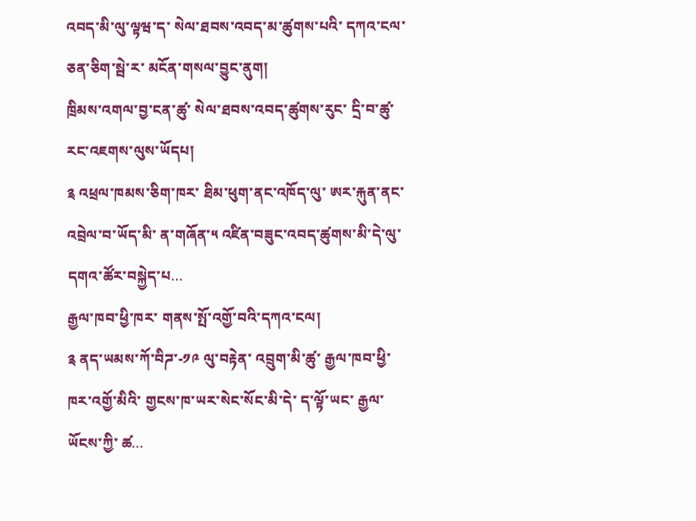འབད་མི་ལུ་ལྟཝ་ད་ སེལ་ཐབས་འབད་མ་ཚུགས་པའི་ དཀའ་ངལ་ཅན་ཅིག་སྦེ་ར་ མངོན་གསལ་བྱུང་ནུག།
ཁྲིམས་འགལ་བྱ་ངན་ཚུ་ སེལ་ཐབས་འབད་ཚུགས་རུང་ དྲི་བ་ཚུ་ རང་འཇགས་ལུས་ཡོདཔ།
༉ འཕྲལ་ཁམས་ཅིག་ཁར་ ཐིམ་ཕུག་ནང་འཁོད་ལུ་ ཨར་རྐུན་ནང་འབྲེལ་བ་ཡོད་མི་ ན་གཞོན་༥ འཛིན་བཟུང་འབད་ཚུགས་མི་དེ་ལུ་ དགའ་ཚོར་བསྐྱེད་པ...
རྒྱལ་ཁབ་ཕྱི་ཁར་ གནས་སྤོ་འགྱོ་བའི་དཀའ་ངལ།
༉ ནད་ཡམས་ཀོ་བིཌ་-༡༩ ལུ་བརྟེན་ འབྲུག་མི་ཚུ་ རྒྱལ་ཁབ་ཕྱི་ཁར་འགྱོ་མིའི་ གྱངས་ཁ་ཡར་སེང་སོང་མི་དེ་ ད་ལྟོ་ཡང་ རྒྱལ་ཡོངས་ཀྱི་ ཚ...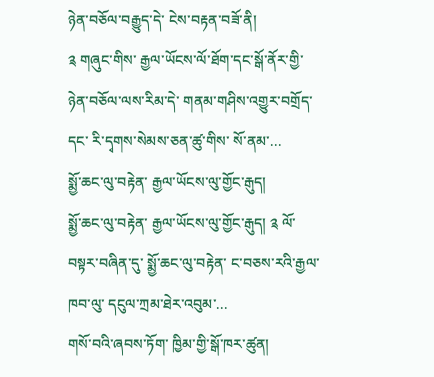ཉེན་བཅོལ་བརྒྱུད་དེ་ ངེས་བརྟན་བཟོ་ནི།
༉ གཞུང་གིས་ རྒྱལ་ཡོངས་ལོ་ཐོག་དང་སྒོ་ནོར་གྱི་ ཉེན་བཅོལ་ལས་རིམ་དེ་ གནམ་གཤིས་འགྱུར་བགྲོད་དང་ རི་དྭགས་སེམས་ཅན་ཚུ་གིས་ སོ་ནམ་...
སྨྱོ་ཆང་ལུ་བརྟེན་ རྒྱལ་ཡོངས་ལུ་གྱོང་རྒུད།
སྨྱོ་ཆང་ལུ་བརྟེན་ རྒྱལ་ཡོངས་ལུ་གྱོང་རྒུད། ༉ ལོ་བསྟར་བཞིན་དུ་ སྨྱོ་ཆང་ལུ་བརྟེན་ ང་བཅས་རའི་རྒྱལ་ཁབ་ལུ་ དངུལ་ཀྲམ་ཐེར་འབུམ་...
གསོ་བའི་ཞབས་ཏོག་ ཁྱིམ་གྱི་སྒོ་ཁར་ཚུན།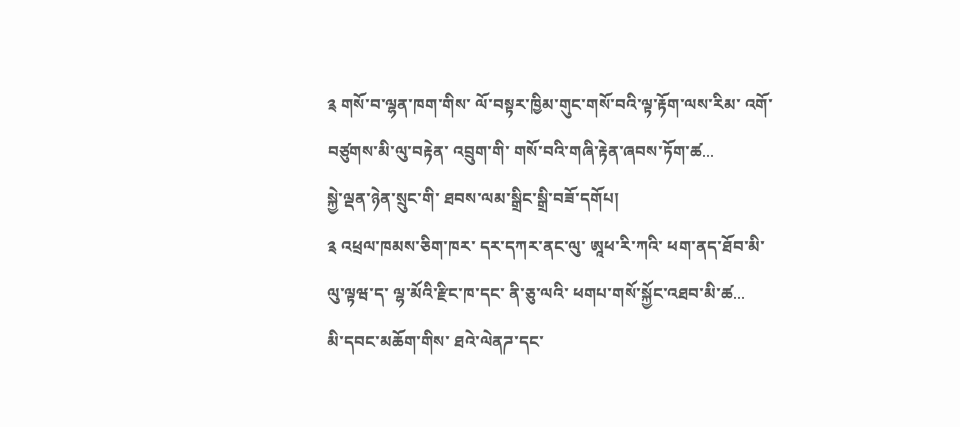༉ གསོ་བ་ལྷན་ཁག་གིས་ ལོ་བསྟར་ཁྱིམ་གུང་གསོ་བའི་ལྟ་རྟོག་ལས་རིམ་ འགོ་བཙུགས་མི་ལུ་བརྟེན་ འབྲུག་གི་ གསོ་བའི་གཞི་རྟེན་ཞབས་ཏོག་ཚ...
སྐྱེ་ལྡན་ཉེན་སྲུང་གི་ ཐབས་ལམ་སྒྲིང་སྒྲི་བཟོ་དགོཔ།
༉ འཕྲལ་ཁམས་ཅིག་ཁར་ དར་དཀར་ནང་ལུ་ ཨཱཕ་རི་ཀའི་ ཕག་ནད་ཐོབ་མི་ལུ་ལྟཝ་ད་ ལྷ་མོའི་རྫིང་ཁ་དང་ ནི་ཅུ་ལའི་ ཕགཔ་གསོ་སྐྱོང་འཐབ་མི་ཚ...
མི་དབང་མཆོག་གིས་ ཐའེ་ལེནཌ་དང་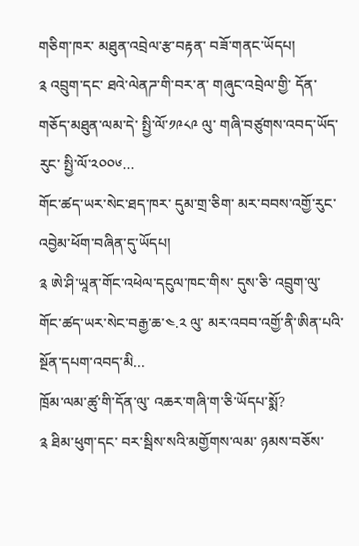གཅིག་ཁར་ མཐུན་འབྲེལ་རྩ་བརྟན་ བཟོ་གནང་ཡོདཔ།
༉ འབྲུག་དང་ ཐའེ་ལེནཌ་གི་བར་ན་ གཞུང་འབྲེལ་གྱི་ དོན་གཅོད་མཐུན་ལམ་དེ་ སྤྱི་ལོ་༡༩༨༩ ལུ་ གཞི་བཙུགས་འབད་ཡོད་རུང་ སྤྱི་ལོ་༢༠༠༦...
གོང་ཚད་ཡར་སེང་ཐད་ཁར་ དུམ་གྲ་ཅིག་ མར་བབས་འགྱོ་རུང་ འབྱེམ་ཕོག་བཞིན་དུ་ཡོདཔ།
༉ ཨེ་ཤི་ཡཱན་གོང་འཕེལ་དངུལ་ཁང་གིས་ དུས་ཅི་ འབྲུག་ལུ་ གོང་ཚད་ཡར་སེང་བརྒྱ་ཆ་༤.༢ ལུ་ མར་འབབ་འགྱོ་ནི་ཨིན་པའི་ སྔོན་དཔག་འབད་མི...
ཁྲོམ་ལམ་ཚུ་གི་དོན་ལུ་ འཆར་གཞི་ག་ཅི་ཡོདཔ་སྨོ?
༉ ཐིམ་ཕུག་དང་ བར་སྦིས་སའི་མགྱོགས་ལམ་ ཉམས་བཅོས་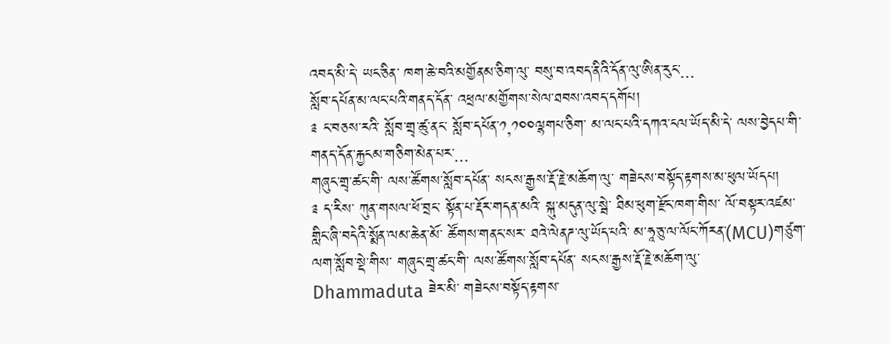འབད་མི་དེ་ ཡང་ཅིན་ ཁག་ཆེ་བའི་མགྱོནམ་ཅིག་ལུ་ བསུ་བ་འབད་ནིའི་དོན་ལུ་ཨིན་རུང་...
སློབ་དཔོན་མ་ལང་པའི་གནད་དོན་ འཕྲལ་མགྱོགས་སེལ་ཐབས་འབད་དགོཔ།
༉ ང་བཅས་རའི་ སློབ་གྲྭ་ཚུ་ནང་ སློབ་དཔོན་༡,༡༠༠ལྷགཔ་ཅིག་ མ་ལང་པའི་དཀའ་ངལ་ཡོད་མི་དེ་ ལས་བྱེདཔ་གི་ གནད་དོན་རྐྱངམ་གཅིག་མེན་པར་...
གཞུང་གྲྭ་ཚང་གི་ ལས་ཚོགས་སློབ་དཔོན་ སངས་རྒྱས་རྡོ་རྗེ་མཆོག་ལུ་ གཟེངས་བསྟོད་རྟགས་མ་ཕུལ་ཡོདཔ།
༉ ད་རིས་ ཀུན་གསལ་ཕོ་བྲང་ སྟོན་པ་རྡོར་གདན་མའི་ སྐུ་མདུན་ལུ་སྦེ་ ཐིམ་ཕུག་རྫོང་ཁག་གིས་ ལོ་བསྟར་འཛམ་གླིང་ཞི་བདེའི་སྨོན་ལམ་ཆེན་མོ་ ཚོགས་གནང་སར་ ཐའེ་ལེནཌ་ལུ་ཡོད་པའི་ མ་ཧཱ་ཅུ་ལ་ལོང་ཀོརན་(MCU)གཙུག་ལག་སློབ་སྡེ་གིས་ གཞུང་གྲྭ་ཚང་གི་ ལས་ཚོགས་སློབ་དཔོན་ སངས་རྒྱས་རྡོ་རྗེ་མཆོག་ལུ་ Dhammaduta ཟེར་མི་ གཟེངས་བསྟོད་རྟགས་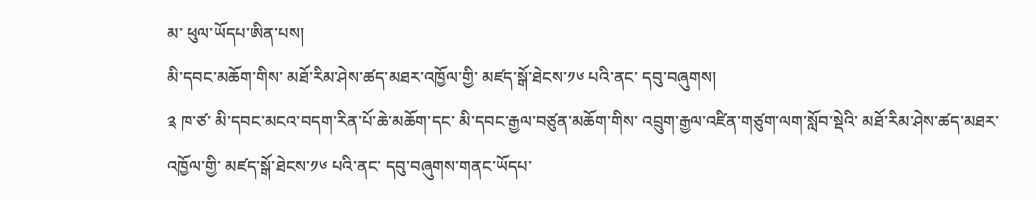མ་ ཕུལ་ཡོདཔ་ཨིན་པས།
མི་དབང་མཆོག་གིས་ མཐོ་རིམ་ཤེས་ཚད་མཐར་འཁྱོལ་གྱི་ མཛད་སྒོ་ཐེངས་༡༦ པའི་ནང་ དབུ་བཞུགས།
༉ ཁ་ཙ་ མི་དབང་མངའ་བདག་རིན་པོ་ཆེ་མཆོག་དང་ མི་དབང་རྒྱལ་བཙུན་མཆོག་གིས་ འབྲུག་རྒྱལ་འཛིན་གཙུག་ལག་སློབ་སྡེའི་ མཐོ་རིམ་ཤེས་ཚད་མཐར་འཁྱོལ་གྱི་ མཛད་སྒོ་ཐེངས་༡༦ པའི་ནང་ དབུ་བཞུགས་གནང་ཡོདཔ་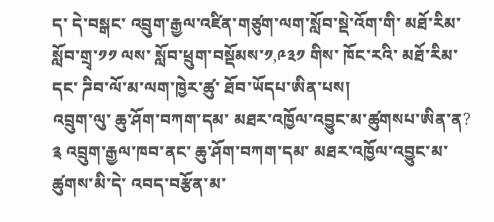ད་ དེ་བསྒང་ འབྲུག་རྒྱལ་འཛིན་གཙུག་ལག་སློབ་སྡེ་འོག་གི་ མཐོ་རིམ་སློབ་གྲྭ་༡༡ ལས་ སློབ་ཕྲུག་བསྡོམས་༡,༩༣༡ གིས་ ཁོང་རའི་ མཐོ་རིམ་དང་ ཌིབ་ལོ་མ་ལག་ཁྱེར་ཚུ་ ཐོབ་ཡོདཔ་ཨིན་པས།
འབྲུག་ལུ་ ཆུ་ཤོག་བཀག་དམ་ མཐར་འཁྱོལ་འབྱུང་མ་ཚུགསཔ་ཨིན་ན?
༉ འབྲུག་རྒྱལ་ཁབ་ནང་ ཆུ་ཤོག་བཀག་དམ་ མཐར་འཁྱོལ་འབྱུང་མ་ཚུགས་མི་དེ་ འབད་བརྩོན་མ་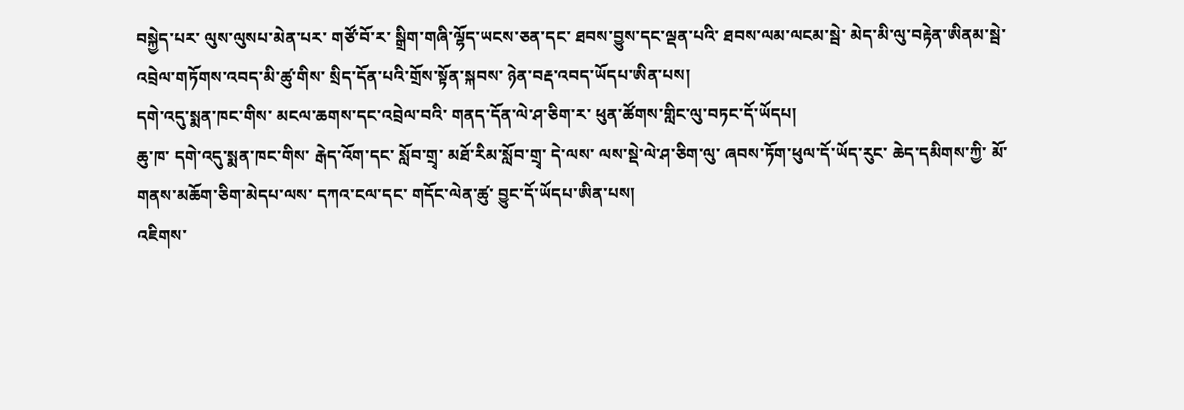བསྐྱེད་པར་ ལུས་ལུསཔ་མེན་པར་ གཙོ་བོ་ར་ སྒྲིག་གཞི་ལྷོད་ཡངས་ཅན་དང་ ཐབས་བྱུས་དང་ལྡན་པའི་ ཐབས་ལམ་ལངམ་སྦེ་ མེད་མི་ལུ་བརྟེན་ཨིནམ་སྦེ་ འབྲེལ་གཏོགས་འབད་མི་ཚུ་གིས་ སྲིད་དོན་པའི་གྲོས་སྟོན་སྐབས་ ཉེན་བརྡ་འབད་ཡོདཔ་ཨིན་པས།
དགེ་འདུ་སྨན་ཁང་གིས་ མངལ་ཆགས་དང་འབྲེལ་བའི་ གནད་དོན་ལེ་ཤ་ཅིག་ར་ ཕུན་ཚོགས་གླིང་ལུ་བཏང་དོ་ཡོདཔ།
ཆུ་ཁ་ དགེ་འདུ་སྨན་ཁང་གིས་ རྒེད་འོག་དང་ སློབ་གྲྭ་ མཐོ་རིམ་སློབ་གྲྭ་ དེ་ལས་ ལས་སྡེ་ལེ་ཤ་ཅིག་ལུ་ ཞབས་ཏོག་ཕུལ་དོ་ཡོད་རུང་ ཆེད་དམིགས་ཀྱི་ མོ་གནས་མཆོག་ཅིག་མེདཔ་ལས་ དཀའ་ངལ་དང་ གདོང་ལེན་ཚུ་ བྱུང་དོ་ཡོདཔ་ཨིན་པས།
འཇིགས་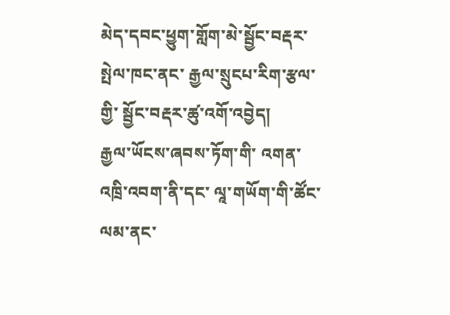མེད་དབང་ཕྱུག་གློག་མེ་སྦྱོང་བརྡར་སྤེལ་ཁང་ནང་ རྒྱལ་སྲུངཔ་རིག་རྩལ་གྱི་ སྦྱོང་བརྡར་ཚུ་འགོ་འབྱེད།
རྒྱལ་ཡོངས་ཞབས་ཏོག་གི་ འགན་འཁྲི་འབག་ནི་དང་ ལཱ་གཡོག་གི་ཚོང་ལམ་ནང་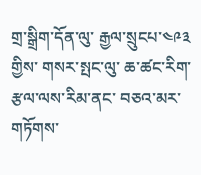གྲ་སྒྲིག་དོན་ལུ་ རྒྱལ་སྲུངཔ་༤༩༣ གྱིས་ གསར་སྤང་ལུ་ ཆ་ཚང་རིག་རྩལ་ལས་རིམ་ནང་ བཅའ་མར་གཏོགས་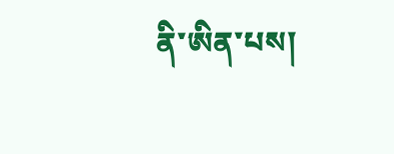ནི་ཨིན་པས།